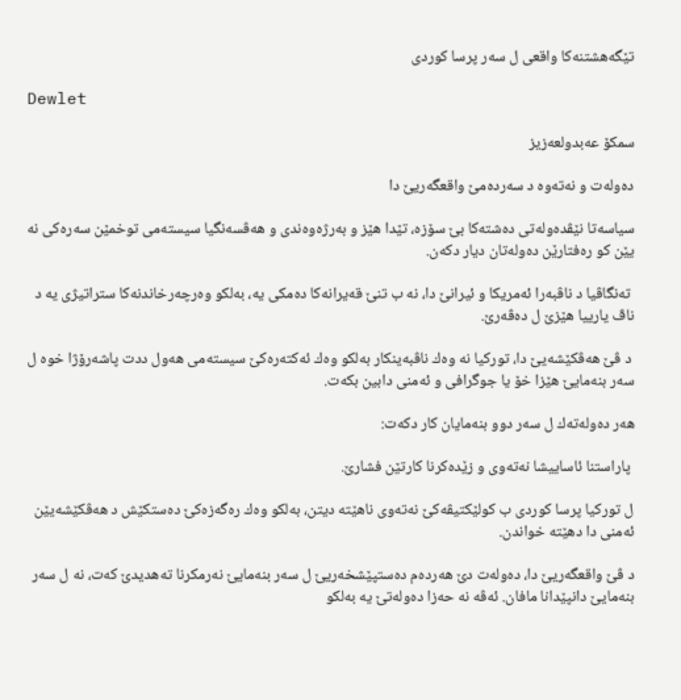تێگه‌هشتنه‌كا واقعى ل سه‌ر پرسا كوردى

Dewlet

سمكۆ عه‌بدولعه‌زیز

ده‌وله‌ت و نه‌ته‌وه‌‌ د سه‌رده‌مێ واقعگه‌ریێ دا

سیاسه‌تا نێڤده‌وله‌تى ده‌شته‌‌كا بێ سۆزه‌، تێدا هێز و به‌رژه‌وه‌ندى و هه‌ڤسه‌نگیا سیسته‌مى توخمێن سه‌ره‌كى نه‌ یێن كو ره‌فتارێن ده‌وله‌تان دیار دكه‌ن.

 ته‌نگاڤیا د ناڤبه‌را ئه‌مریكا و ئیرانێ دا، نه‌ ب تنێ قه‌یرانه‌كا ده‌مكى یه‌، به‌لكو وه‌رچه‌رخاندنه‌كا ستراتیژی یه‌ د ناڤ یارییا هێزێ ل ده‌ڤه‌رێ.

 د ڤێ هه‌ڤكێشه‌یێ دا، توركیا نه‌ وه‌ك ناڤبه‌ینكار به‌لكو وه‌ك ئه‌كته‌ره‌كێ سیسته‌مى هه‌ول ددت پاشه‌رۆژا خوه‌ ل سه‌ر بنه‌مایێ هێزا خۆ یا جوگرافى و ئه‌منى دابین بكه‌ت.

هه‌ر ده‌وله‌ته‌ك ل سه‌ر دوو بنه‌مایان كار دكه‌ت:

 پاراستنا ئاساییشا نه‌ته‌وى و زێده‌كرنا كارتێن فشارێ.

ل توركیا پرسا كوردى ب كولێكتیڤه‌كێ نه‌ته‌وى ناهێته‌ دیتن، به‌لكو وه‌ك ره‌گه‌زه‌كێ ده‌ستكێش د هه‌ڤكێشه‌یێن ئه‌منى دا دهێته‌ خواندن.

د ڤێ واقعگه‌ریێ دا، ده‌وله‌ت دێ هه‌رده‌م ده‌ستپێشخه‌ریێ ل سه‌ر بنه‌مایێ نه‌رمكرنا ته‌هدیدێ كه‌ت، نه‌ ل سه‌ر بنه‌مایێ دانپێدانا مافان. ئه‌ڤه‌ نه‌ حه‌زا ده‌وله‌تێ یه‌ به‌لكو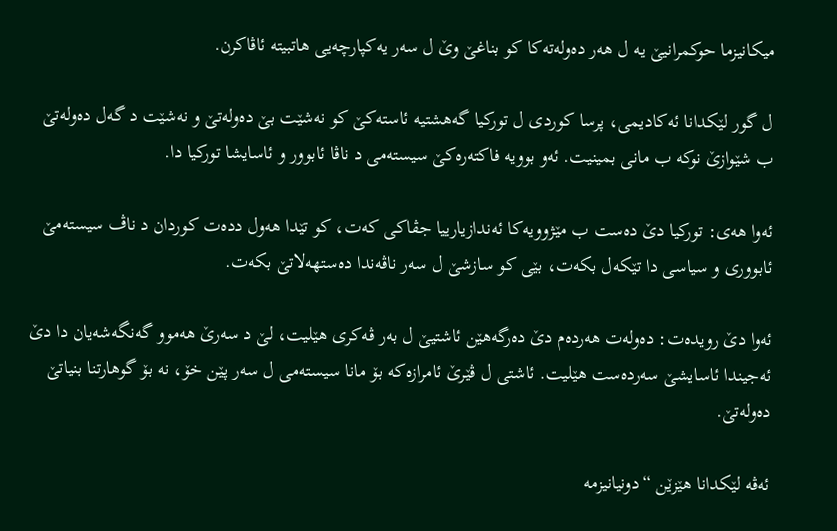میكانیزما حوكمرانیێ یه‌ ل هه‌ر ده‌وله‌ته‌كا كو بناغێ وێ ل سه‌ر یه‌كپارچه‌یی هاتبیته‌ ئاڤاكرن.

ل گور لێكدانا ئه‌كادیمى، پرسا كوردى ل توركیا گه‌هشتیه‌ ئاسته‌كێ كو نه‌شێت بێ ده‌وله‌تێ و نه‌شێت د گه‌ل ده‌وله‌تێ ب شێوازێ نوكه‌ ب مانى بمینیت. ئه‌و بوویه‌ فاکته‌ره‌كێ سیسته‌مى د ناڤا ئابوور و ئاسایشا توركیا دا.

ئه‌وا هه‌ی: توركیا دێ ده‌ست ب مێژوویه‌كا ئه‌ندازیارییا جڤاكى كه‌ت، كو تێدا هه‌ول دده‌ت كوردان د ناڤ سیسته‌مێ ئابوورى و سیاسى دا تێكه‌ل بكه‌ت، بێی كو سازشێ ل سه‌ر ناڤه‌ندا ده‌ستهه‌لاتێ بكه‌ت.

ئه‌وا دێ رویده‌ت: ده‌وله‌ت هه‌رده‌م دێ ده‌رگه‌هێن ئاشتیێ ل به‌ر ڤه‌كری هێلیت، لێ د سه‌رێ هه‌موو گه‌نگه‌شه‌یان دا دێ ئه‌جیندا ئاسایشێ سه‌رده‌ست هێلیت. ئاشتى ل ڤێرێ ئامرازه‌كه‌ بۆ مانا سیسته‌مى ل سه‌ر پێن خۆ‌، نه‌ بۆ گوھارتنا بنیاتێ ده‌وله‌تێ.

ئه‌ڤه‌ لێكدانا هێزێن “دونیانیزمه‌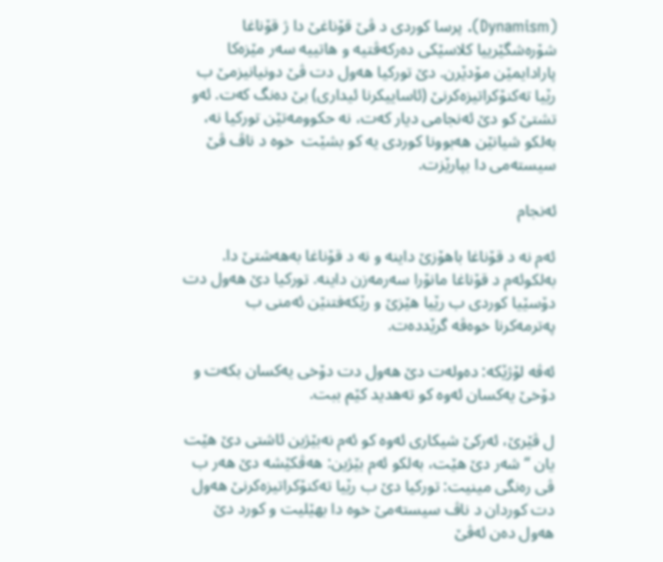(Dynamism). پرسا كوردى د ڤێ قۆناغێ دا ژ قۆناغا شۆره‌شگێرییا كلاسێكى ده‌ركه‌ڤتیه‌ و هاتییه‌ سه‌ر مێزه‌كا پارادایمێن مۆدێرن. دێ توركیا هه‌ول دت ڤێ دونیانیزمێ ب رێیا ته‌كنۆكراتیزه‌كرنێ (ئاساییكرنا ئیدارى) بێ ده‌نگ كه‌ت. ئه‌و تشتێ كو دێ ئه‌نجامی دیار كه‌ت، نه‌ حكوومه‌تێن توركیا نه‌، به‌لكو شیانێن هه‌بوونا كوردى یه‌ كو بشێت  خوه‌ د ناڤ ڤێ سیسته‌می دا بپارێزت.

ئه‌نجام

ئه‌م نه‌ د قۆناغا باهۆزێ داینه‌ و نه‌ د قۆناغا به‌هه‌شتێ دا.  به‌لكوئه‌م د قۆناغا مانۆرا سه‌رمه‌زن داینه‌. توركیا دێ هه‌ول دت دۆسێیا كوردى ب رێیا هێزێ و رێكه‌فتنێن ئه‌منى ب په‌ترمه‌كرنا خوه‌ڤه‌ گرێدده‌ت.

ئه‌ڤه‌ لۆژێكه‌: ده‌وله‌ت دێ هه‌ول دت دۆخى یه‌كسان بكه‌ت و دۆخێ یه‌كسان ئه‌وه‌ كو ته‌هدید كێم ببت.

ل ڤێرێ، ئه‌ركێ شیكاری ئه‌وه‌ كو ئه‌م نه‌بێژین ئاشتى دێ هێت یان “شه‌ر دێ هێت، به‌لكو ئه‌م بێژین: هه‌ڤكێشه‌ دێ هه‌ر ب ڤى ره‌نگى مینیت: توركیا دێ ب رێیا ته‌كنۆكراتیزه‌كرنێ هه‌ول دت كوردان د ناڤ سیسته‌مێ خوه‌ دا بهێلیت و كورد دێ هه‌ول ده‌ن ئه‌ڤێ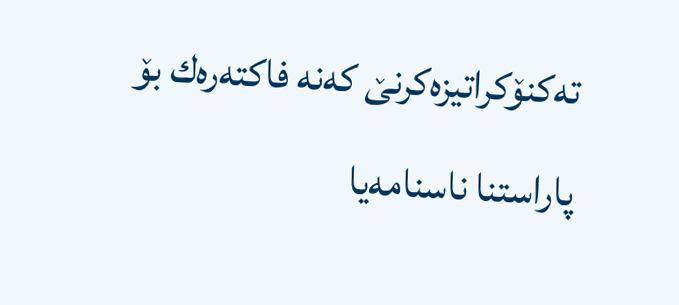ته‌كنۆكراتیزه‌كرنێ كه‌نه‌ فاکته‌ره‌ك بۆ پاراستنا ناسنامه‌یا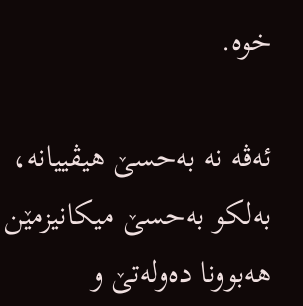خوه‌.

ئه‌ڤه‌ نه‌ به‌حسێ هیڤییانه‌، به‌لكو به‌حسێ میكانیزمێن هه‌بوونا ده‌وله‌تێ و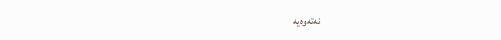نه‌ته‌وه‌یه‌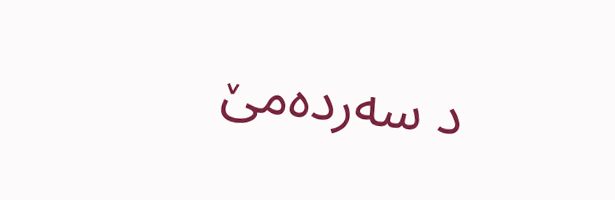د سه‌رده‌مێ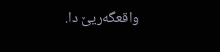واقعگه‌ریێ دا.